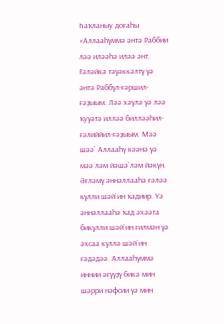Һаҡланыу доғаһы
«Аллааһүммә әнтә Раббии ләә иләәһә иләә әнт. Ғәләйкә тәүәккәлтү үә әнтә Раббүл-ғәршил-ғәҙыым. Ләә хәүлә үә ләә ҡуүәтә илләә билләәһил-ғәлиййил-ғәҙыым. Мәә шәә` Аллааһү кәәнә үә мәә ләм йәшә`ләм йәкүн. Әғләмү әннәллааһә ғәләә күлли шәй`ин ҡадиир. Үә әннәллааһә ҡад әхәәта бикүлли шәй`ин ғилмән үә әхсаа күллә шәй`ин ғәдәдәә. Аллааһүммә иннии әғүүҙү бикә мин шәрри нәфсии үә мин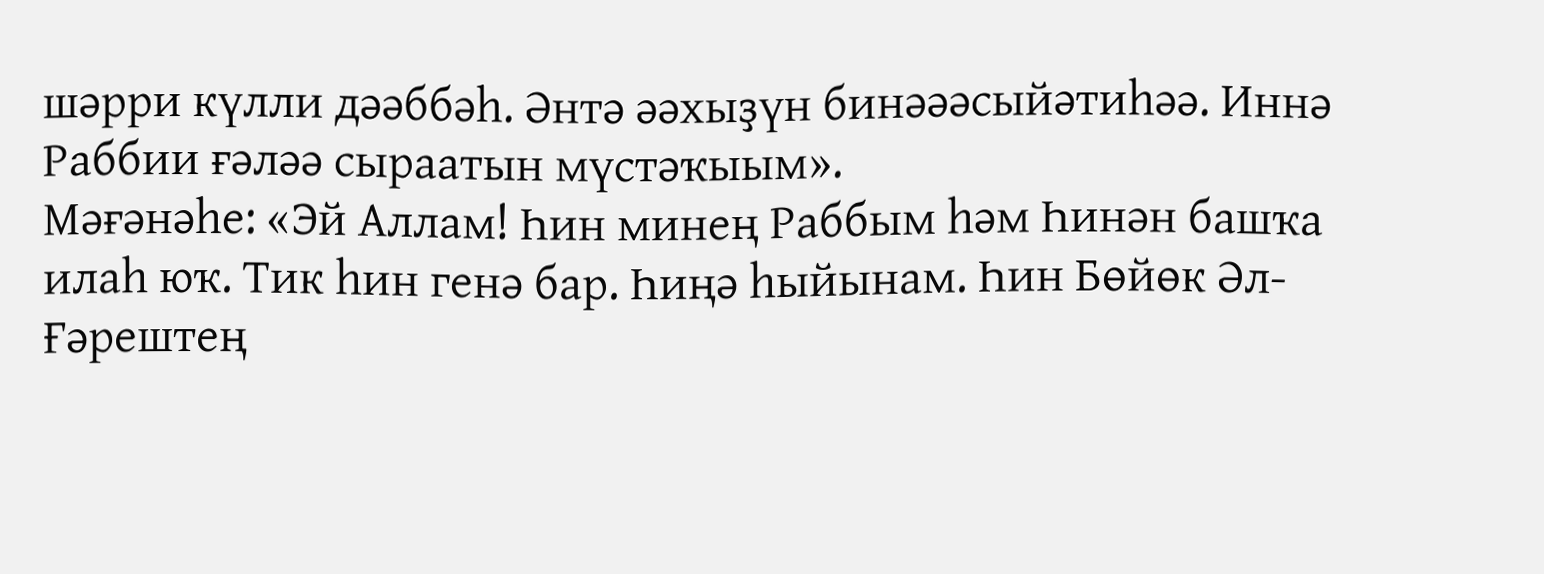шәрри күлли дәәббәһ. Әнтә әәхыҙүн бинәәәсыйәтиһәә. Иннә Раббии ғәләә сыраатын мүстәҡыым».
Мәғәнәһе: «Эй Аллам! Һин минең Раббым һәм Һинән башҡа илаһ юҡ. Тик һин генә бар. Һиңә һыйынам. Һин Бөйөк Әл-Ғәрештең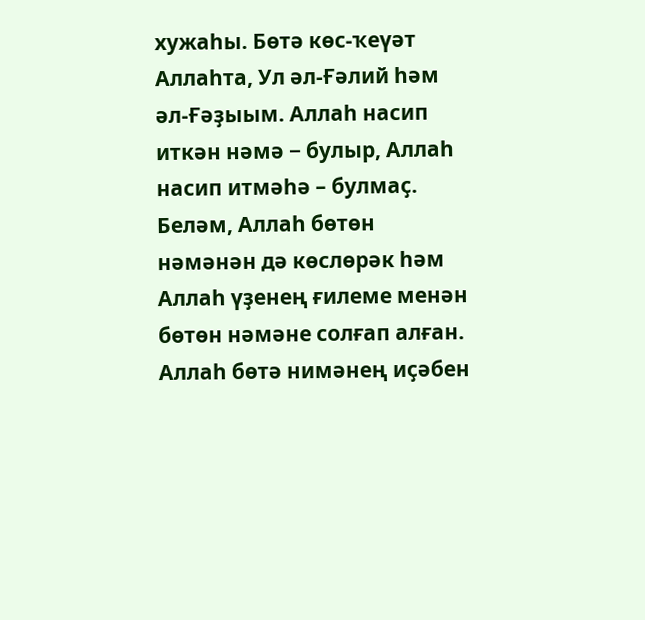хужаһы. Бөтә көс-ҡеүәт Аллаһта, Ул әл-Ғәлий һәм әл-Ғәҙыым. Аллаһ насип иткән нәмә − булыр, Аллаһ насип итмәһә – булмаҫ. Беләм, Аллаһ бөтөн нәмәнән дә көслөрәк һәм Аллаһ үҙенең ғилеме менән бөтөн нәмәне солғап алған. Аллаһ бөтә нимәнең иҫәбен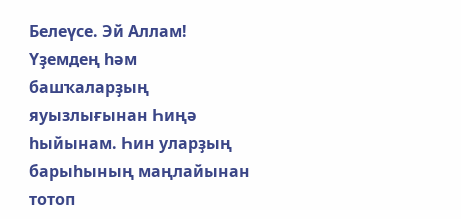Белеүсе. Эй Аллам! Үҙемдең һәм башҡаларҙың яуызлығынан Һиңә һыйынам. Һин уларҙың барыһының маңлайынан тотоп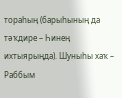тораһың (барыһының да тәҡдире – Һинең ихтыярыңда). Шуныһы хаҡ – Раббым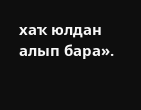хаҡ юлдан алып бара».